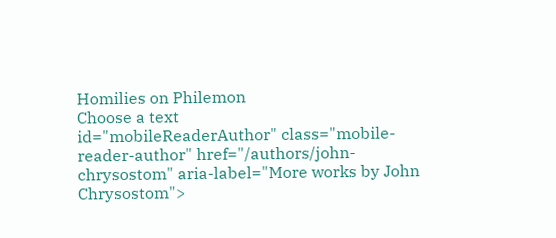Homilies on Philemon
Choose a text
id="mobileReaderAuthor" class="mobile-reader-author" href="/authors/john-chrysostom" aria-label="More works by John Chrysostom">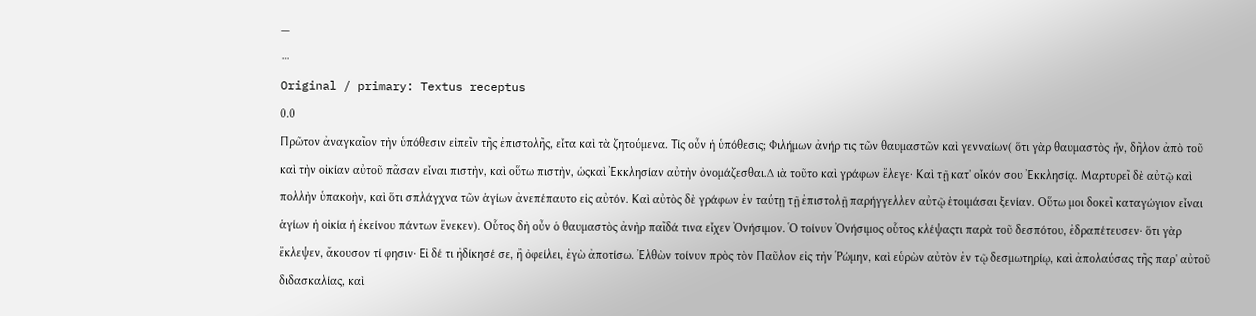—
⋯
Original / primary: Textus receptus
0.0
Πρῶτον ἀναγκαῖον τὴν ὑπόθεσιν εἰπεῖν τῆς ἐπιστολῆς, εἶτα καὶ τὰ ζητούµενα. Τίς οὖν ἡ ὑπόθεσις; Φιλήµων ἀνήρ τις τῶν θαυµαστῶν καὶ γενναίων( ὅτι γὰρ θαυµαστὸς ἦν, δῆλον ἀπὸ τοῦ καὶ τὴν οἰκίαν αὐτοῦ πᾶσαν εἶναι πιστὴν, καὶ οὕτω πιστὴν, ὡςκαὶ Ἐκκλησίαν αὐτὴν ὀνοµάζεσθαι.∆ ιὰ τοῦτο καὶ γράφων ἔλεγε· Καὶ τῇ κατ' οἶκόν σου Ἐκκλησίᾳ. Μαρτυρεῖ δὲ αὐτῷ καὶ πολλὴν ὑπακοὴν, καὶ ὅτι σπλάγχνα τῶν ἁγίων ἀνεπέπαυτο εἰς αὐτόν. Καὶ αὐτὸς δὲ γράφων ἐν ταύτῃ τῇ ἐπιστολῇ παρήγγελλεν αὐτῷ ἑτοιµάσαι ξενίαν. Οὕτω µοι δοκεῖ καταγώγιον εἶναι ἁγίων ἡ οἰκία ἡ ἐκείνου πάντων ἕνεκεν). Οὗτος δὴ οὖν ὁ θαυµαστὸς ἀνὴρ παῖδά τινα εἶχεν Ὀνήσιµον. Ὁ τοίνυν Ὀνήσιµος οὗτος κλέψαςτι παρὰ τοῦ δεσπότου, ἐδραπέτευσεν· ὅτι γὰρ ἔκλεψεν, ἄκουσον τί φησιν· Εἰ δέ τι ἠδίκησέ σε, ἢ ὀφείλει, ἐγὼ ἀποτίσω. Ἐλθὼν τοίνυν πρὸς τὸν Παῦλον εἰς τὴν Ῥώµην, καὶ εὑρὼν αὐτὸν ἐν τῷ δεσµωτηρίῳ, καὶ ἀπολαύσας τῆς παρ' αὐτοῦ διδασκαλίας, καὶ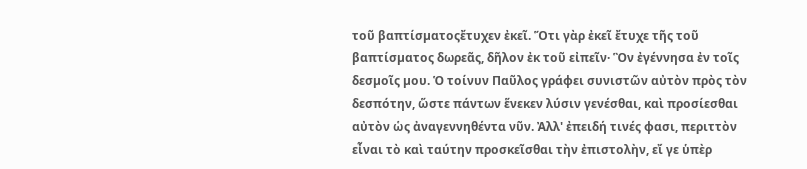τοῦ βαπτίσµατοςἔτυχεν ἐκεῖ. Ὅτι γὰρ ἐκεῖ ἔτυχε τῆς τοῦ βαπτίσµατος δωρεᾶς, δῆλον ἐκ τοῦ εἰπεῖν· Ὃν ἐγέννησα ἐν τοῖς δεσµοῖς µου. Ὁ τοίνυν Παῦλος γράφει συνιστῶν αὐτὸν πρὸς τὸν δεσπότην, ὥστε πάντων ἕνεκεν λύσιν γενέσθαι, καὶ προσίεσθαι αὐτὸν ὡς ἀναγεννηθέντα νῦν. Ἀλλ' ἐπειδή τινές φασι, περιττὸν εἶναι τὸ καὶ ταύτην προσκεῖσθαι τὴν ἐπιστολὴν, εἴ γε ὑπὲρ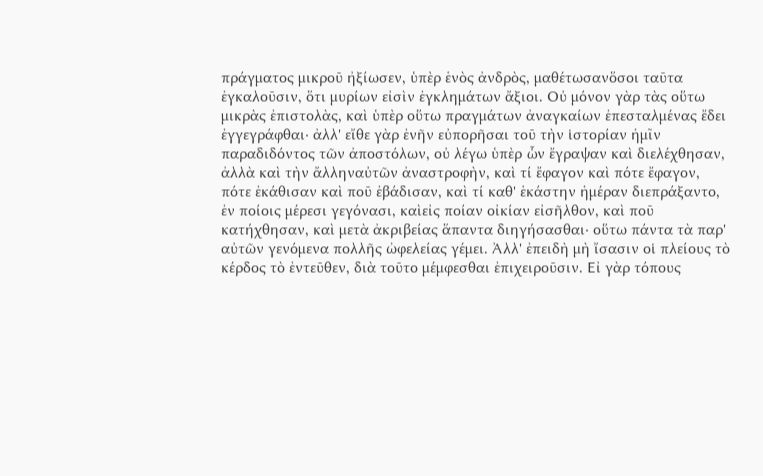πράγµατος µικροῦ ἠξίωσεν, ὑπὲρ ἑνὸς ἀνδρὸς, µαθέτωσανὅσοι ταῦτα ἐγκαλοῦσιν, ὅτι µυρίων εἰσὶν ἐγκληµάτων ἄξιοι. Οὐ µόνον γὰρ τὰς οὕτω µικρὰς ἐπιστολὰς, καὶ ὑπὲρ οὕτω πραγµάτων ἀναγκαίων ἐπεσταλµένας ἔδει ἐγγεγράφθαι· ἀλλ' εἴθε γὰρ ἐνῆν εὐπορῆσαι τοῦ τὴν ἱστορίαν ἡµῖν παραδιδόντος τῶν ἀποστόλων, οὐ λέγω ὑπὲρ ὧν ἔγραψαν καὶ διελέχθησαν, ἀλλὰ καὶ τὴν ἄλληναὐτῶν ἀναστροφὴν, καὶ τί ἔφαγον καὶ πότε ἔφαγον, πότε ἐκάθισαν καὶ ποῦ ἐβάδισαν, καὶ τί καθ' ἑκάστην ἡµέραν διεπράξαντο, ἐν ποίοις µέρεσι γεγόνασι, καὶεἰς ποίαν οἰκίαν εἰσῆλθον, καὶ ποῦ κατήχθησαν, καὶ µετὰ ἀκριβείας ἅπαντα διηγήσασθαι· οὕτω πάντα τὰ παρ' αὐτῶν γενόµενα πολλῆς ὠφελείας γέµει. Ἀλλ' ἐπειδὴ µὴ ἴσασιν οἱ πλείους τὸ κέρδος τὸ ἐντεῦθεν, διὰ τοῦτο µέµφεσθαι ἐπιχειροῦσιν. Εἰ γὰρ τόπους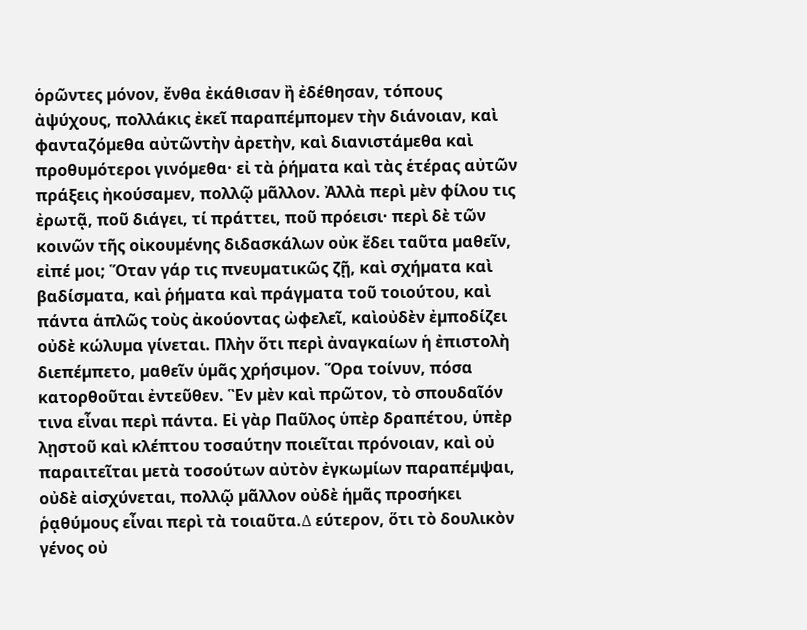ὁρῶντες µόνον, ἔνθα ἐκάθισαν ἢ ἐδέθησαν, τόπους ἀψύχους, πολλάκις ἐκεῖ παραπέµποµεν τὴν διάνοιαν, καὶ φανταζόµεθα αὐτῶντὴν ἀρετὴν, καὶ διανιστάµεθα καὶ προθυµότεροι γινόµεθα· εἰ τὰ ῥήµατα καὶ τὰς ἑτέρας αὐτῶν πράξεις ἠκούσαµεν, πολλῷ µᾶλλον. Ἀλλὰ περὶ µὲν φίλου τις ἐρωτᾷ, ποῦ διάγει, τί πράττει, ποῦ πρόεισι· περὶ δὲ τῶν κοινῶν τῆς οἰκουµένης διδασκάλων οὐκ ἔδει ταῦτα µαθεῖν, εἰπέ µοι; Ὅταν γάρ τις πνευµατικῶς ζῇ, καὶ σχήµατα καὶ βαδίσµατα, καὶ ῥήµατα καὶ πράγµατα τοῦ τοιούτου, καὶ πάντα ἁπλῶς τοὺς ἀκούοντας ὠφελεῖ, καὶοὐδὲν ἐµποδίζει οὐδὲ κώλυµα γίνεται. Πλὴν ὅτι περὶ ἀναγκαίων ἡ ἐπιστολὴ διεπέµπετο, µαθεῖν ὑµᾶς χρήσιµον. Ὅρα τοίνυν, πόσα κατορθοῦται ἐντεῦθεν. Ἓν µὲν καὶ πρῶτον, τὸ σπουδαῖόν τινα εἶναι περὶ πάντα. Εἰ γὰρ Παῦλος ὑπὲρ δραπέτου, ὑπὲρ λῃστοῦ καὶ κλέπτου τοσαύτην ποιεῖται πρόνοιαν, καὶ οὐ παραιτεῖται µετὰ τοσούτων αὐτὸν ἐγκωµίων παραπέµψαι, οὐδὲ αἰσχύνεται, πολλῷ µᾶλλον οὐδὲ ἡµᾶς προσήκει ῥᾳθύµους εἶναι περὶ τὰ τοιαῦτα.∆ εύτερον, ὅτι τὸ δουλικὸν γένος οὐ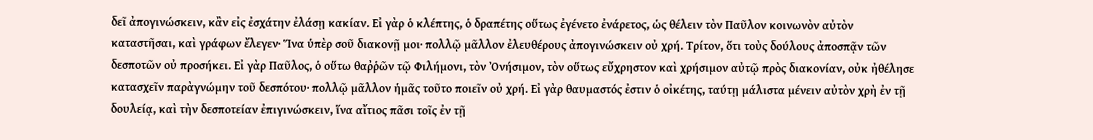δεῖ ἀπογινώσκειν, κἂν εἰς ἐσχάτην ἐλάσῃ κακίαν. Εἰ γὰρ ὁ κλέπτης, ὁ δραπέτης οὕτως ἐγένετο ἐνάρετος, ὡς θέλειν τὸν Παῦλον κοινωνὸν αὐτὸν καταστῆσαι, καὶ γράφων ἔλεγεν· Ἵνα ὑπὲρ σοῦ διακονῇ µοι· πολλῷ µᾶλλον ἐλευθέρους ἀπογινώσκειν οὐ χρή. Τρίτον, ὅτι τοὺς δούλους ἀποσπᾷν τῶν δεσποτῶν οὐ προσήκει. Εἰ γὰρ Παῦλος, ὁ οὕτω θαῤῥῶν τῷ Φιλήµονι, τὸν Ὀνήσιµον, τὸν οὕτως εὔχρηστον καὶ χρήσιµον αὐτῷ πρὸς διακονίαν, οὐκ ἠθέλησε κατασχεῖν παρὰγνώµην τοῦ δεσπότου· πολλῷ µᾶλλον ἡµᾶς τοῦτο ποιεῖν οὐ χρή. Εἰ γὰρ θαυµαστός ἐστιν ὁ οἰκέτης, ταύτῃ µάλιστα µένειν αὐτὸν χρὴ ἐν τῇ δουλείᾳ, καὶ τὴν δεσποτείαν ἐπιγινώσκειν, ἵνα αἴτιος πᾶσι τοῖς ἐν τῇ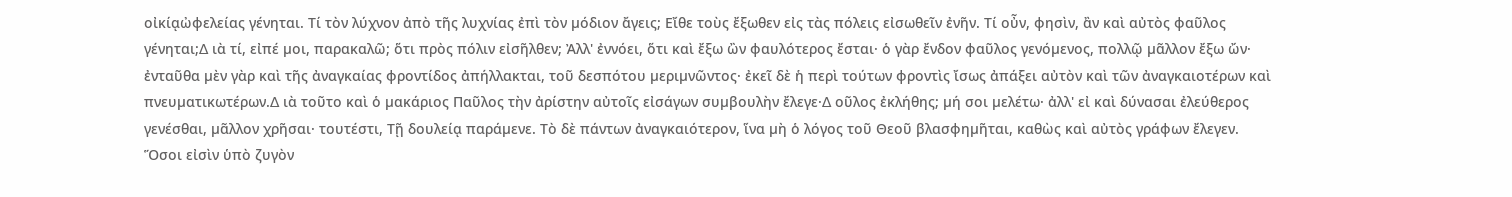οἰκίᾳὠφελείας γένηται. Τί τὸν λύχνον ἀπὸ τῆς λυχνίας ἐπὶ τὸν µόδιον ἄγεις; Εἴθε τοὺς ἔξωθεν εἰς τὰς πόλεις εἰσωθεῖν ἐνῆν. Τί οὖν, φησὶν, ἂν καὶ αὐτὸς φαῦλος γένηται;∆ ιὰ τί, εἰπέ µοι, παρακαλῶ; ὅτι πρὸς πόλιν εἰσῆλθεν; Ἀλλ' ἐννόει, ὅτι καὶ ἔξω ὢν φαυλότερος ἔσται· ὁ γὰρ ἔνδον φαῦλος γενόµενος, πολλῷ µᾶλλον ἔξω ὤν· ἐνταῦθα µὲν γὰρ καὶ τῆς ἀναγκαίας φροντίδος ἀπήλλακται, τοῦ δεσπότου µεριµνῶντος· ἐκεῖ δὲ ἡ περὶ τούτων φροντὶς ἴσως ἀπάξει αὐτὸν καὶ τῶν ἀναγκαιοτέρων καὶ πνευµατικωτέρων.∆ ιὰ τοῦτο καὶ ὁ µακάριος Παῦλος τὴν ἀρίστην αὐτοῖς εἰσάγων συµβουλὴν ἔλεγε·∆ οῦλος ἐκλήθης; µή σοι µελέτω· ἀλλ' εἰ καὶ δύνασαι ἐλεύθερος γενέσθαι, µᾶλλον χρῆσαι· τουτέστι, Τῇ δουλείᾳ παράµενε. Τὸ δὲ πάντων ἀναγκαιότερον, ἵνα µὴ ὁ λόγος τοῦ Θεοῦ βλασφηµῆται, καθὼς καὶ αὐτὸς γράφων ἔλεγεν. Ὅσοι εἰσὶν ὑπὸ ζυγὸν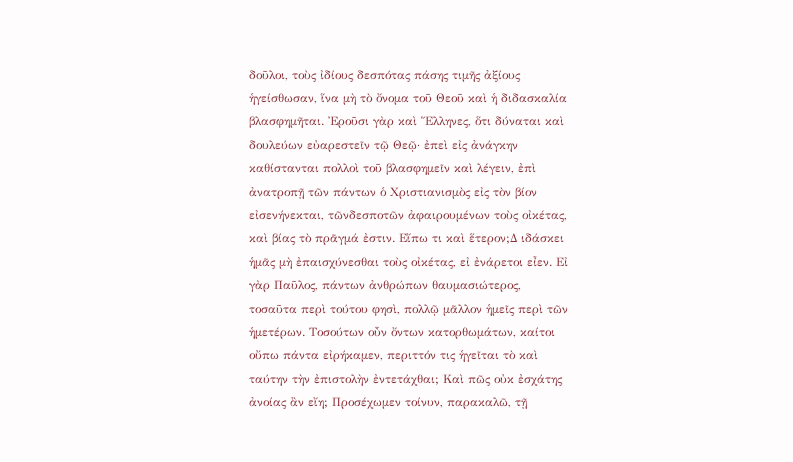δοῦλοι, τοὺς ἰδίους δεσπότας πάσης τιµῆς ἀξίους ἡγείσθωσαν, ἵνα µὴ τὸ ὄνοµα τοῦ Θεοῦ καὶ ἡ διδασκαλία βλασφηµῆται. Ἐροῦσι γὰρ καὶ Ἕλληνες, ὅτι δύναται καὶ δουλεύων εὐαρεστεῖν τῷ Θεῷ· ἐπεὶ εἰς ἀνάγκην καθίστανται πολλοὶ τοῦ βλασφηµεῖν καὶ λέγειν, ἐπὶ ἀνατροπῇ τῶν πάντων ὁ Χριστιανισµὸς εἰς τὸν βίον εἰσενήνεκται, τῶνδεσποτῶν ἀφαιρουµένων τοὺς οἰκέτας, καὶ βίας τὸ πρᾶγµά ἐστιν. Εἴπω τι καὶ ἕτερον;∆ ιδάσκει ἡµᾶς µὴ ἐπαισχύνεσθαι τοὺς οἰκέτας, εἰ ἐνάρετοι εἶεν. Εἰ γὰρ Παῦλος, πάντων ἀνθρώπων θαυµασιώτερος, τοσαῦτα περὶ τούτου φησὶ, πολλῷ µᾶλλον ἡµεῖς περὶ τῶν ἡµετέρων. Τοσούτων οὖν ὄντων κατορθωµάτων, καίτοι οὔπω πάντα εἰρήκαµεν, περιττόν τις ἡγεῖται τὸ καὶ ταύτην τὴν ἐπιστολὴν ἐντετάχθαι; Καὶ πῶς οὐκ ἐσχάτης ἀνοίας ἂν εἴη; Προσέχωµεν τοίνυν, παρακαλῶ, τῇ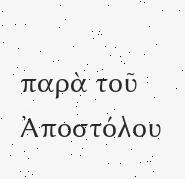παρὰ τοῦ Ἀποστόλου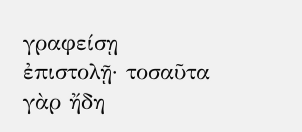γραφείσῃ ἐπιστολῇ· τοσαῦτα γὰρ ἤδη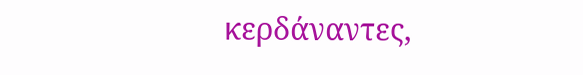κερδάναντες,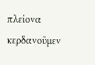πλείονα κερδανοῦµεν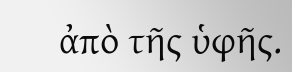ἀπὸ τῆς ὑφῆς.